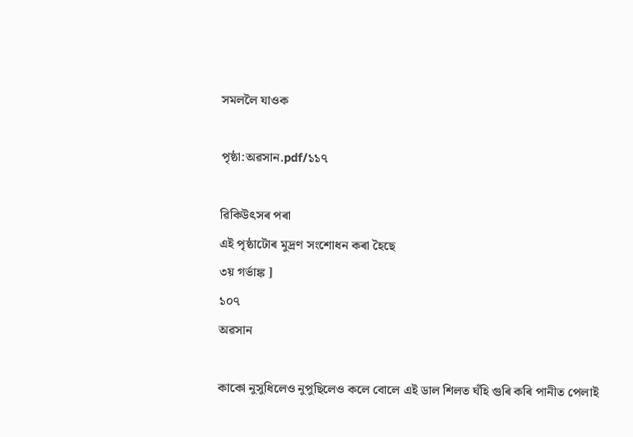সমললৈ যাওক

পৃষ্ঠা:অৱসান.pdf/১১৭

ৱিকিউৎসৰ পৰা
এই পৃষ্ঠাটোৰ মুদ্ৰণ সংশোধন কৰা হৈছে
৩য় গৰ্ভাঙ্ক ]
১০৭
অৱসান

কাকো নুসুধিলেও নুপুছিলেও কলে বোলে এই ডাল শিলত ঘঁহি গুৰি কৰি পানীত পেলাই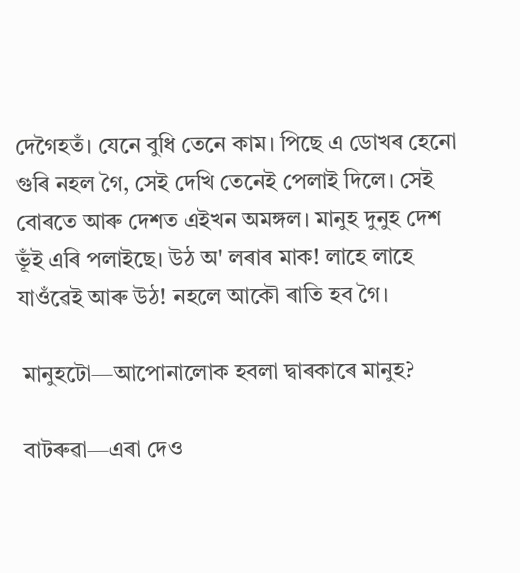দেগৈহতঁ। যেনে বুধি তেনে কাম। পিছে এ ডোখৰ হেনো গুৰি নহল গৈ, সেই দেখি তেনেই পেলাই দিলে। সেই বোৰতে আৰু দেশত এইখন অমঙ্গল। মানুহ দুনুহ দেশ ভূঁই এৰি পলাইছে। উঠ অ' লৰাৰ মাক! লাহে লাহে যাওঁৱেই আৰু উঠ! নহলে আকৌ ৰাতি হব গৈ।

 মানুহটো—আপোনালোক হবলা দ্বাৰকাৰে মানুহ?

 বাটৰুৱা—এৰা দেও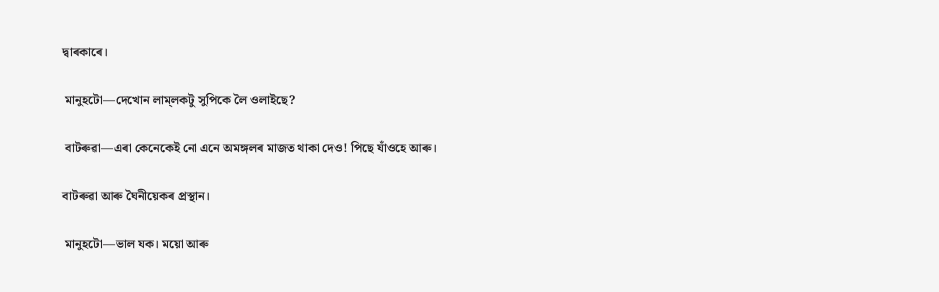দ্বাৰকাৰে।

 মানুহটো—দেখোন লাম্‌লকটু সুপিকে লৈ ওলাইছে?

 বাটৰুৱা—এৰা কেনেকেই নো এনে অমঙ্গলৰ মাজত থাকা দেও! পিছে যাঁওহে আৰু।

বাটৰুৱা আৰু ঘৈনীয়েকৰ প্ৰস্থান।

 মানুহটো—ভাল যক। ময়ো আৰু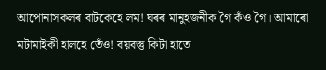আপোনাসকলৰ বাটকেহে লম! ঘৰৰ মানুহজনীক গৈ কঁও গৈ। আমাৰো মটামাইকী হালহে তেঁও! বয়বস্তু কিটা হাতে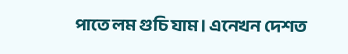পাতে লম গুচি যাম। এনেখন দেশত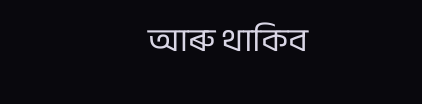আৰু থাকিব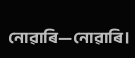নোৱাৰি—নোৱাৰি।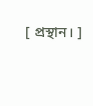[ প্ৰস্থান। ]